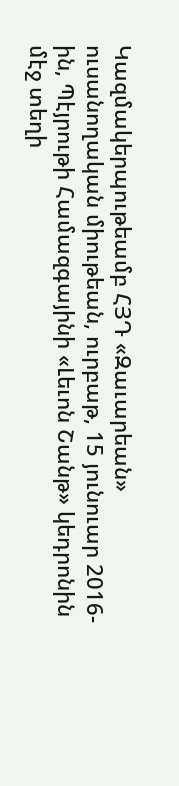Կազմակերպութեամբ ՀՅԴ «Զաւարեան» ուսանողական միութեան, ուրբաթ, 15 յունուար 2016-ին, Պէյրութի Համազգայինի «Լեւոն Շանթ» կեդրոնին մէջ տեղի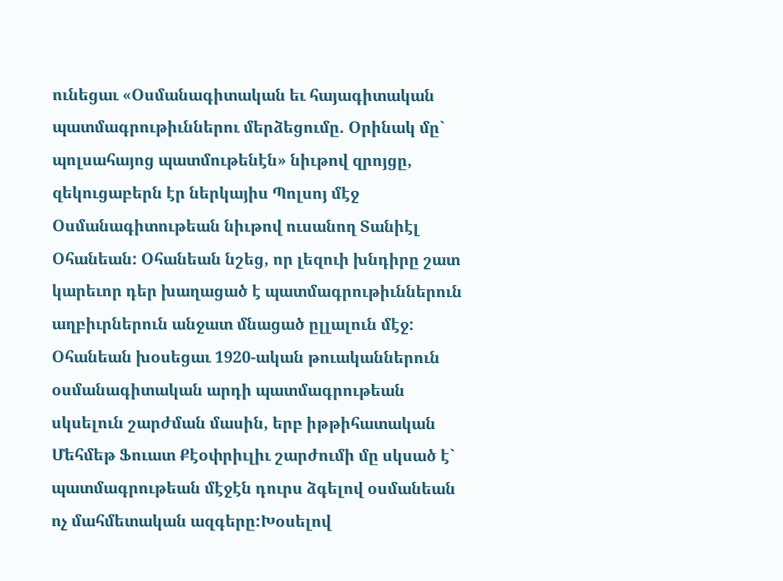ունեցաւ «Օսմանագիտական եւ հայագիտական պատմագրութիւններու մերձեցումը. Օրինակ մը` պոլսահայոց պատմութենէն» նիւթով զրոյցը, զեկուցաբերն էր ներկայիս Պոլսոյ մէջ Օսմանագիտութեան նիւթով ուսանող Տանիէլ Օհանեան: Օհանեան նշեց, որ լեզուի խնդիրը շատ կարեւոր դեր խաղացած է պատմագրութիւններուն աղբիւրներուն անջատ մնացած ըլլալուն մէջ: Օհանեան խօսեցաւ 1920-ական թուականներուն օսմանագիտական արդի պատմագրութեան սկսելուն շարժման մասին, երբ իթթիհատական Մեհմեթ Ֆուատ Քէօփրիւլիւ շարժումի մը սկսած է` պատմագրութեան մէջէն դուրս ձգելով օսմանեան ոչ մահմետական ազգերը:Խօսելով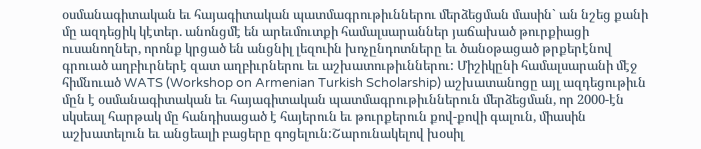օսմանագիտական եւ հայագիտական պատմագրութիւններու մերձեցման մասին` ան նշեց քանի մը ազդեցիկ կէտեր. անոնցմէ են արեւմուտքի համալսարաններ յաճախած թուրքիացի ուսանողներ, որոնք կրցած են անցնիլ լեզուին խոչընդոտները եւ ծանօթացած թրքերէնով գրուած աղբիւրներէ զատ աղբիւրներու եւ աշխատութիւններու: Միշիկընի համալսարանի մէջ հիմնուած WATS (Workshop on Armenian Turkish Scholarship) աշխատանոցը այլ ազդեցութիւն մըն է օսմանագիտական եւ հայագիտական պատմագրութիւններուն մերձեցման, որ 2000-էն սկսեալ հարթակ մը հանդիսացած է հայերուն եւ թուրքերուն քով-քովի գալուն, միասին աշխատելուն եւ անցեալի բացերը գոցելուն:Շարունակելով խօսիլ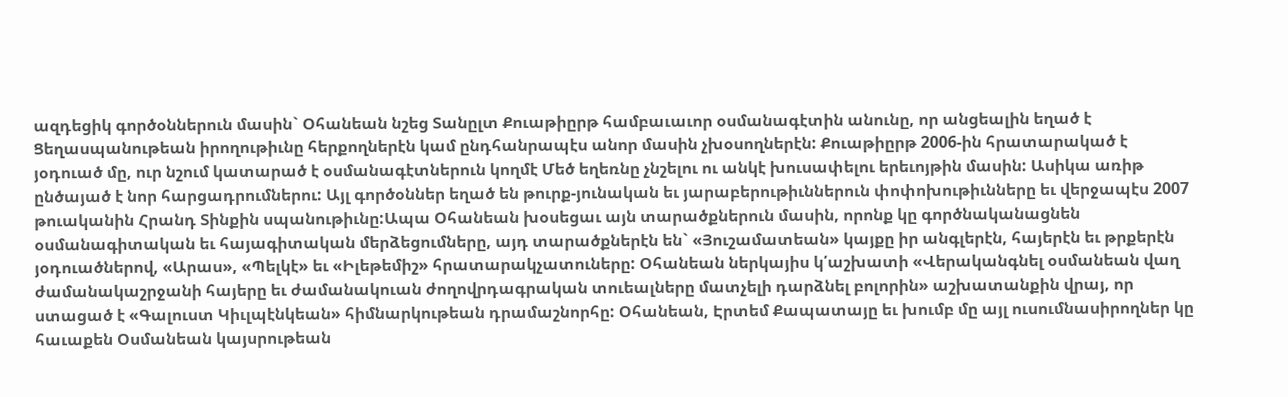ազդեցիկ գործօններուն մասին` Օհանեան նշեց Տանըլտ Քուաթիըրթ համբաւաւոր օսմանագէտին անունը, որ անցեալին եղած է Ցեղասպանութեան իրողութիւնը հերքողներէն կամ ընդհանրապէս անոր մասին չխօսողներէն: Քուաթիըրթ 2006-ին հրատարակած է յօդուած մը, ուր նշում կատարած է օսմանագէտներուն կողմէ Մեծ եղեռնը չնշելու ու անկէ խուսափելու երեւոյթին մասին: Ասիկա առիթ ընծայած է նոր հարցադրումներու: Այլ գործօններ եղած են թուրք-յունական եւ յարաբերութիւններուն փոփոխութիւնները եւ վերջապէս 2007 թուականին Հրանդ Տինքին սպանութիւնը:Ապա Օհանեան խօսեցաւ այն տարածքներուն մասին, որոնք կը գործնականացնեն օսմանագիտական եւ հայագիտական մերձեցումները, այդ տարածքներէն են` «Յուշամատեան» կայքը իր անգլերէն, հայերէն եւ թրքերէն յօդուածներով, «Արաս», «Պելկէ» եւ «Իլեթեմիշ» հրատարակչատուները: Օհանեան ներկայիս կ՛աշխատի «Վերականգնել օսմանեան վաղ ժամանակաշրջանի հայերը եւ ժամանակուան ժողովրդագրական տուեալները մատչելի դարձնել բոլորին» աշխատանքին վրայ, որ ստացած է «Գալուստ Կիւլպէնկեան» հիմնարկութեան դրամաշնորհը: Օհանեան, Էրտեմ Քապատայը եւ խումբ մը այլ ուսումնասիրողներ կը հաւաքեն Օսմանեան կայսրութեան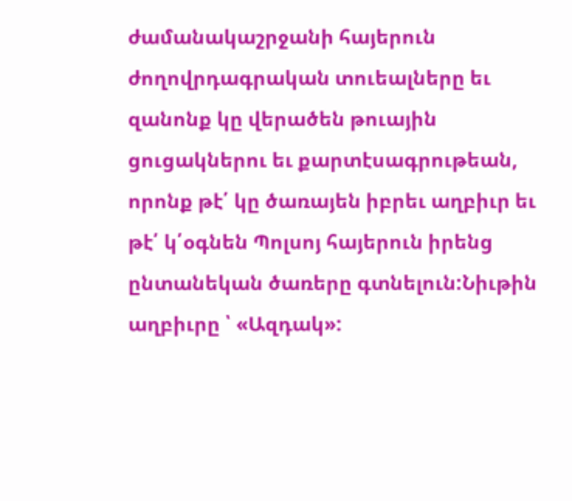ժամանակաշրջանի հայերուն ժողովրդագրական տուեալները եւ զանոնք կը վերածեն թուային ցուցակներու եւ քարտէսագրութեան, որոնք թէ՛ կը ծառայեն իբրեւ աղբիւր եւ թէ՛ կ՛օգնեն Պոլսոյ հայերուն իրենց ընտանեկան ծառերը գտնելուն:Նիւթին աղբիւրը ՝ «Ազդակ»: